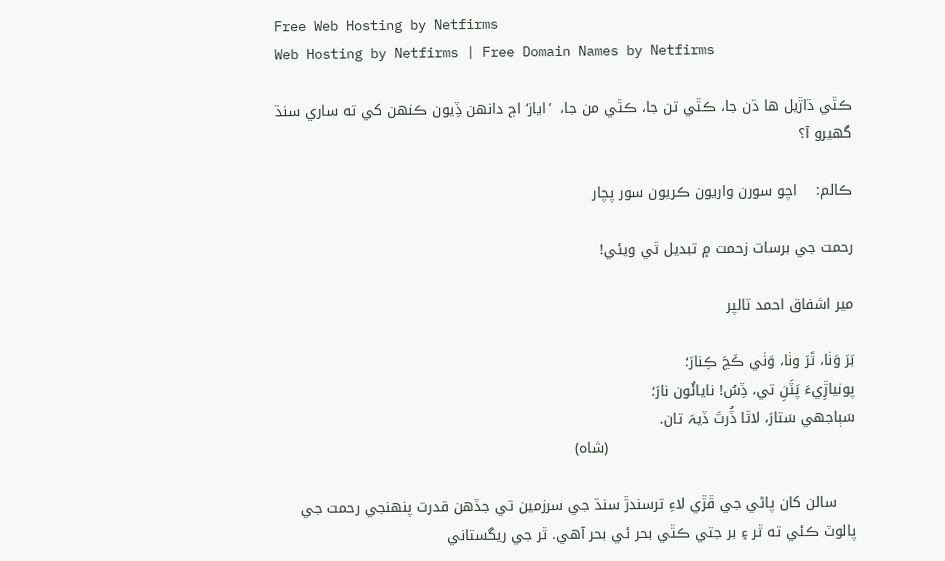Free Web Hosting by Netfirms
Web Hosting by Netfirms | Free Domain Names by Netfirms

ڪٿي ڌاڙيل ها ڌن جا، ڪٿي تن جا، ڪٿي من جا،  ’اياز‘ اڄ دانهن ڏِيون ڪنهن کي ته ساري سنڌ گهيرو آ؟

ڪالم:    اچو سورن واريون ڪريون سور پچار

رحمت جي برسات زحمت ۾ تبديل ٿي ويئي!

مير اشفاق احمد ٽالپر

بَرَ وَٺا، ٿَرَ وٺا، وَٺي ڪَڇَ ڪِنارَ؛
پونياڙِيءَ پَٽَنِ تي، ڏِسُ! نايائُون نارَ؛
سَٻاجھي سَتارَ، لاٿا ڏُرتَ ڏيہَ تان.
                                                    (شاه)

    سالن کان پاڻي جي ڦڙي لاءِ ترسندڙ سنڌ جي سرزمين تي جڏهن قدرت پنهنجي رحمت جي پالوٽ ڪئي ته ٿر ۽ بر جتي ڪٿي بحر ئي بحر آهي. ٿر جي ريگستاني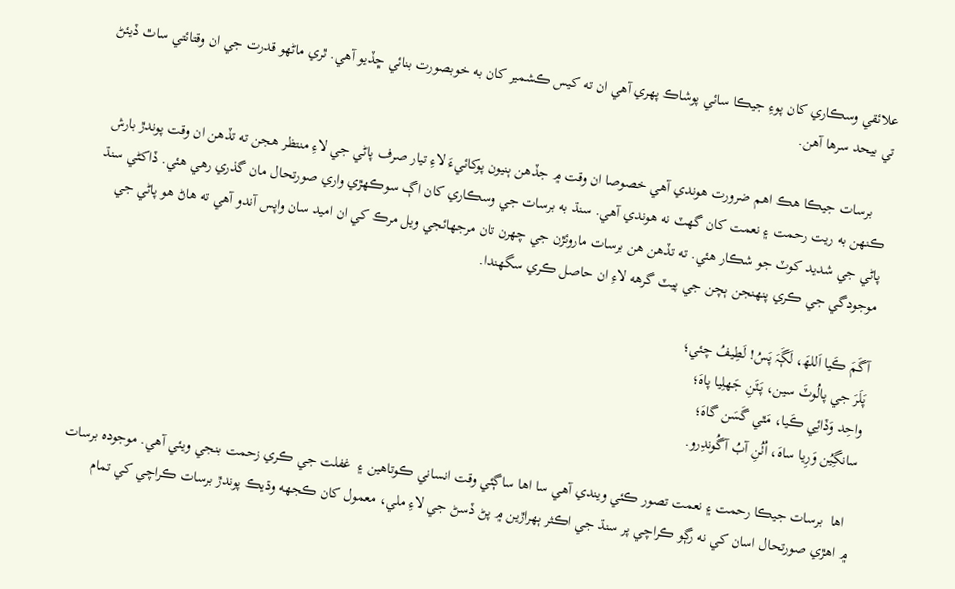علائقي وسڪاري کان پوءِ جيڪا سائي پوشاڪ پهري آهي ان ته کيس ڪشمير کان به خوبصورت بنائي ڇڏيو آهي. ٿري ماڻهو قدرت جي ان وقتائتي ساٿ ڏيئڻ تي بيحد سرها آهن.

    برسات جيڪا هڪ اهم ضرورت هوندي آهي خصوصا ان وقت ۾ جڏهن ٻنيون پوکائيءَ لاءِ تيار صرف پاڻي جي لاءِ منتظر هجن ته تڏهن ان وقت پوندڙ بارش ڪنهن به ريت رحمت ۽ نعمت کان گھٽ نه هوندي آهي. سنڌ به برسات جي وسڪاري کان اڳ سوڪهڙي واري صورتحال مان گذري رهي هئي. ڏاکڻي سنڌ پاڻي جي شديد کوٽ جو شڪار هئي. ته تڏهن هن برسات ماروئڙن جي چهرن تان مرجھائجي ويل مرڪ کي ان اميد سان واپس آندو آهي ته هاڻ هو پاڻي جي موجودگي جي ڪري پنهنجن ٻچن جي پيٽ گرهه لاءِ ان حاصل ڪري سگھندا.

آگَمَ ڪَيا اَللھَ، لَڳَہَ پَسُ! لَطِيفُ چئي؛
پَلَرَ جي پالُوٽَ سين، پَٽَنِ جَھلِيا پاهَ؛
واحِد وَڏائِي ڪَيا، مَٿي گَسَن گاهَ؛
سانگِيُن وَرِيا ساهَ، اُٺُنِ آبُ آگُوندِرو.

  اها  برسات جيڪا رحمت ۽ نعمت تصور ڪئي ويندي آهي سا اها ساڳئي وقت انساني ڪوتاهين ۽  غفلت جي ڪري زحمت بنجي ويئي آهي. موجوده برسات ۾ اهڙي صورتحال اسان کي نه رڳو ڪراچي پر سنڌ جي اڪثر ٻهراڙين ۾ پڻ ڏسڻ جي لاءِ ملي، معمول کان ڪجھه وڌيڪ پوندڙ برسات ڪراچي کي تمام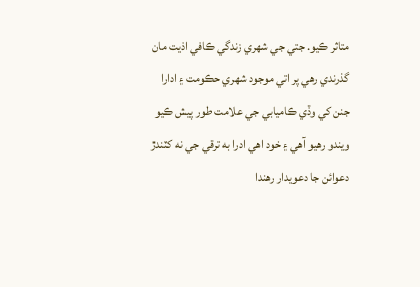متاثر ڪيو. جتي جي شهري زندگي ڪافي اذيت مان گذرندي رهي پر اتي موجود شهري حڪومت ۽ ادارا جنن کي وڏي ڪاميابي جي علامت طور پيش ڪيو ويندو رهيو آهي ۽ خود اهي ادرا به ترقي جي نه کٽندڙ دعوائن جا دعويدار رهندا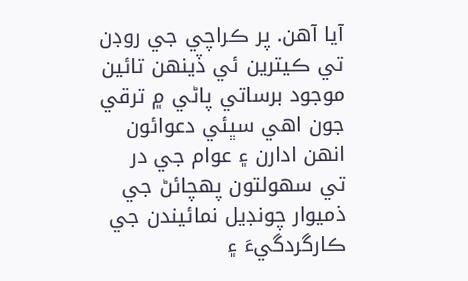آيا آهن. پر ڪراچي جي روڊن تي ڪيترين ئي ڏينهن تائين موجود برساتي پاڻي ۾ ترقي جون اهي سڀئي دعوائون انهن ادارن ۽ عوام جي در تي سهولتون پهچائڻ جي ذميوار چونڊيل نمائيندن جي ڪارگردگيءَ ۽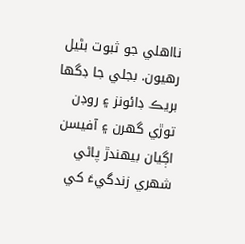نااهلي جو ثبوت بڻيل رهيون. بجلي جا ڊگھا بريڪ ڊائونز ۽ روڊن توڙي گھرن ۽ آفيسن اڳيان بيهندڙ پاڻي شهري زندگيءَ کي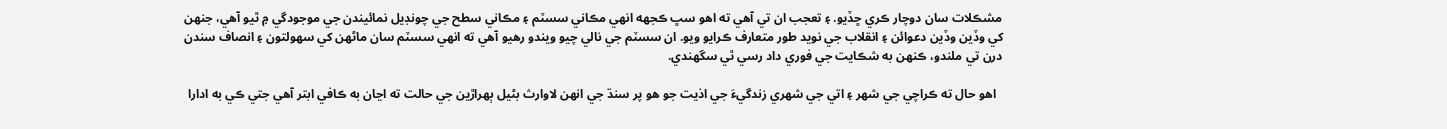مشڪلات سان دوچار ڪري ڇڏيو. ۽ تعجب ان تي آهي ته اهو سڀ ڪجھه انهي مڪاني سسٽم ۽ مڪاني سطح جي چونڊيل نمائيندن جي موجودگي ۾ ٿيو آهي، جنهن کي وڏين وڏين دعوائن ۽ انقلاب جي نويد طور متعارف ڪرايو ويو. ان سسٽم جي نالي چيو ويندو رهيو آهي ته انهي سسٽم سان ماڻهن کي سهولتون ۽ انصاف سندن درن تي ملندو، ڪنهن به شڪايت جي فوري داد رسي ٿي سگھندي.

  اهو حال ته ڪراچي جي شهر ۽ اتي جي شهري زندگيءَ جي اذيت جو هو پر سنڌ جي انهن لاوارث بڻيل ٻهراڙين جي حالت ته اڃان به ڪافي ابتر آهي جتي ڪي به ادارا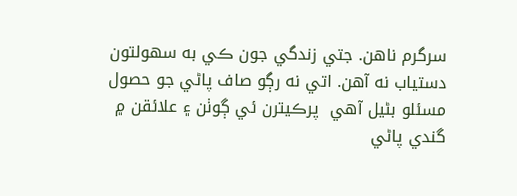سرگرم ناهن. جتي زندگي جون ڪي به سهولتون دستياب نه آهن. اتي نه رڳو صاف پاڻي جو حصول مسئلو بڻيل آهي  پرڪيترن ئي ڳوٺن ۽ علائقن ۾ گندي پاڻي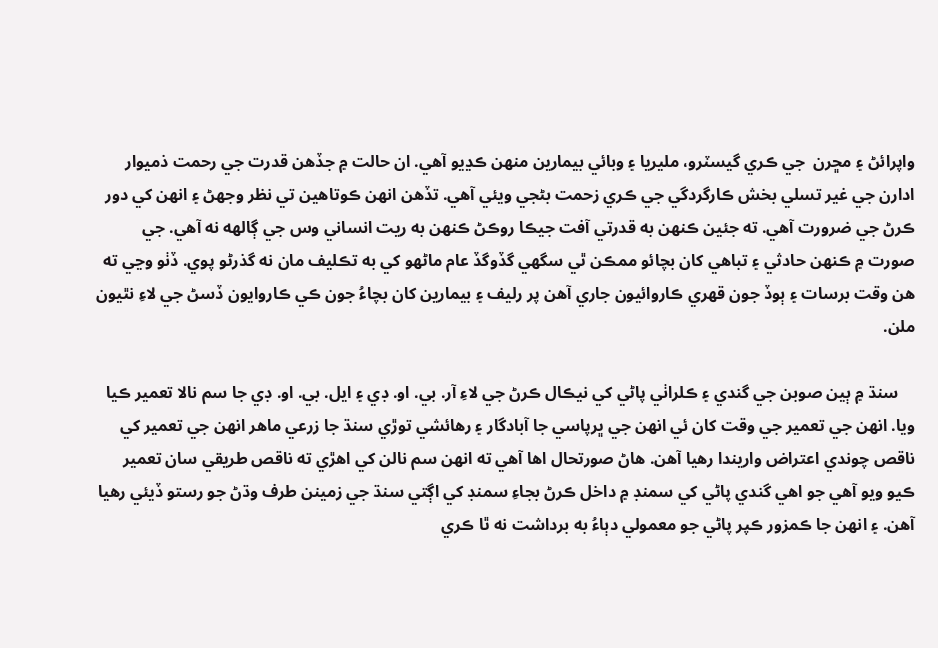واپرائڻ ۽ مڇرن  جي ڪري گيسٽرو، مليريا ۽ وبائي بيمارين منهن ڪڍيو آهي. ان حالت ۾ جڏهن قدرت جي رحمت ذميوار ادارن جي غير تسلي بخش ڪارگردگي جي ڪري زحمت بڻجي ويئي آهي. تڏهن انهن ڪوتاهين تي نظر وجھڻ ۽ انهن کي دور ڪرڻ جي ضرورت آهي. ته جئين ڪنهن به قدرتي آفت جيڪا روڪڻ ڪنهن به ريت انساني وس جي ڳالهه نه آهي. جي صورت ۾ ڪنهن حادثي ۽ تباهي کان بچائو ممڪن ٿي سگھي گڏوگڏ عام ماڻهو کي به تڪليف مان نه گذرڻو پوي. ڏٺو وڃي ته هن وقت برسات ۽ ٻوڏ جون قهري ڪاروائيون جاري آهن پر رليف ۽ بيمارين کان بچاءُ جون ڪي ڪاروايون ڏسڻ جي لاءِ نٿيون ملن.

    سنڌ ۾ ٻين صوبن جي گندي ۽ ڪلراٺي پاڻي کي نيڪال ڪرڻ جي لاءِ آر. بي. او. ڊي ۽ ايل. بي. او. ڊي جا سم نالا تعمير ڪيا ويا. انهن جي تعمير جي وقت کان ئي انهن جي ڀرپاسي جا آبادگار ۽ رهائشي توڙي سنڌ جا زرعي ماهر انهن جي تعمير کي ناقص چوندي اعتراض واريندا رهيا آهن. هاڻ صورتحال اها آهي ته انهن سم نالن کي اهڙي ته ناقص طريقي سان تعمير ڪيو ويو آهي جو اهي گندي پاڻي کي سمنڊ ۾ داخل ڪرڻ بجاءِ سمنڊ کي اڳتي سنڌ جي زمينن طرف وڌڻ جو رستو ڏيئي رهيا آهن. ۽ انهن جا ڪمزور ڪپر پاڻي جو معمولي دٻاءُ به برداشت نه ٿا ڪري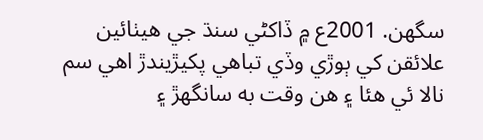سگھن. 2001ع ۾ ڏاکڻي سنڌ جي هيٺائين علائقن کي ٻوڙي وڏي تباهي پکيڙيندڙ اهي سم نالا ئي هئا ۽ هن وقت به سانگھڙ ۽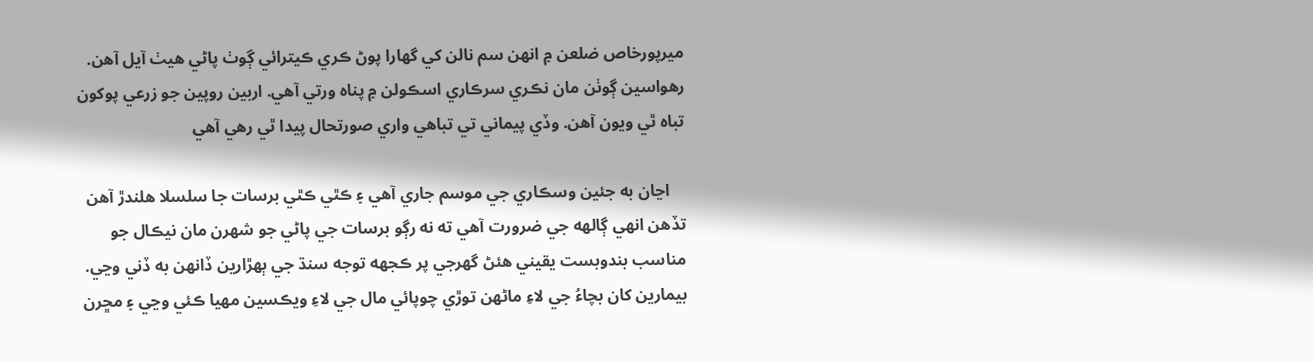ميرپورخاص ضلعن ۾ انهن سم نالن کي گھارا پوڻ ڪري ڪيترائي ڳوٺ پاڻي هيٺ آيل آهن. رهواسين ڳوٺن مان نڪري سرڪاري اسڪولن ۾ پناه ورتي آهي. اربين روپين جو زرعي پوکون تباه ٿي ويون آهن. وڏي پيماني تي تباهي واري صورتحال پيدا ٿي رهي آهي

    اڃان به جئين وسڪاري جي موسم جاري آهي ۽ ڪٿي ڪٿي برسات جا سلسلا هلندڙ آهن تڏهن انهي ڳالهه جي ضرورت آهي ته نه رڳو برسات جي پاڻي جو شهرن مان نيڪال جو مناسب بندوبست يقيني هئڻ گھرجي پر ڪجھه توجه سنڌ جي ٻهڙارين ڏانهن به ڏني وڃي. بيمارين کان بچاءُ جي لاءِ ماڻهن توڙي چوپائي مال جي لاءِ ويڪسين مهيا ڪئي وڃي ۽ مڇرن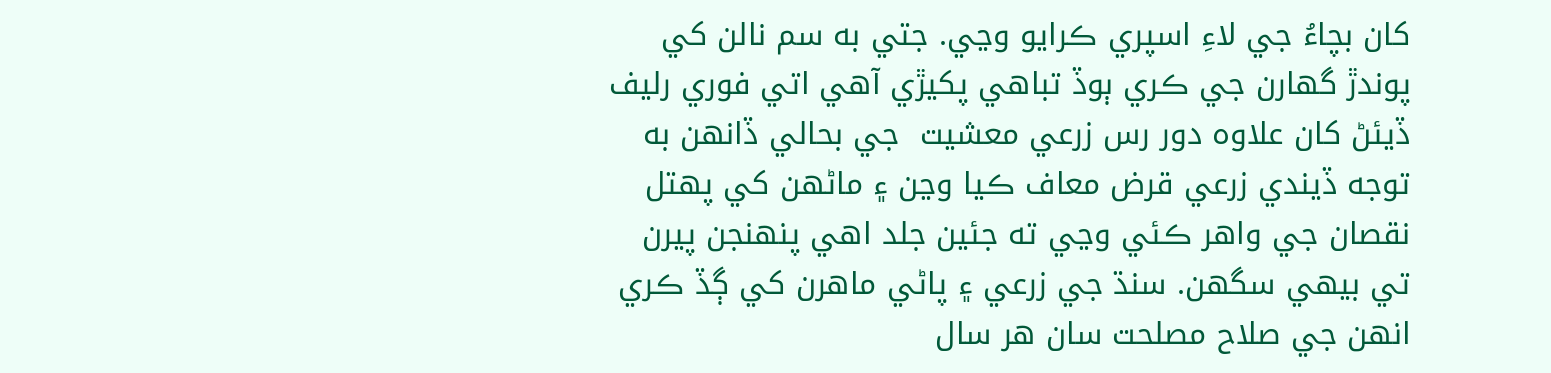کان بچاءُ جي لاءِ اسپري ڪرايو وڃي. جتي به سم نالن کي پوندڙ گهارن جي ڪري ٻوڏ تباهي پکيڙي آهي اتي فوري رليف ڏيئڻ کان علاوه دور رس زرعي معشيت  جي بحالي ڏانهن به توجه ڏيندي زرعي قرض معاف ڪيا وڃن ۽ ماڻهن کي پهتل نقصان جي واهر ڪئي وڃي ته جئين جلد اهي پنهنجن پيرن تي بيهي سگھن. سنڌ جي زرعي ۽ پاڻي ماهرن کي ڳڏ ڪري انهن جي صلاح مصلحت سان هر سال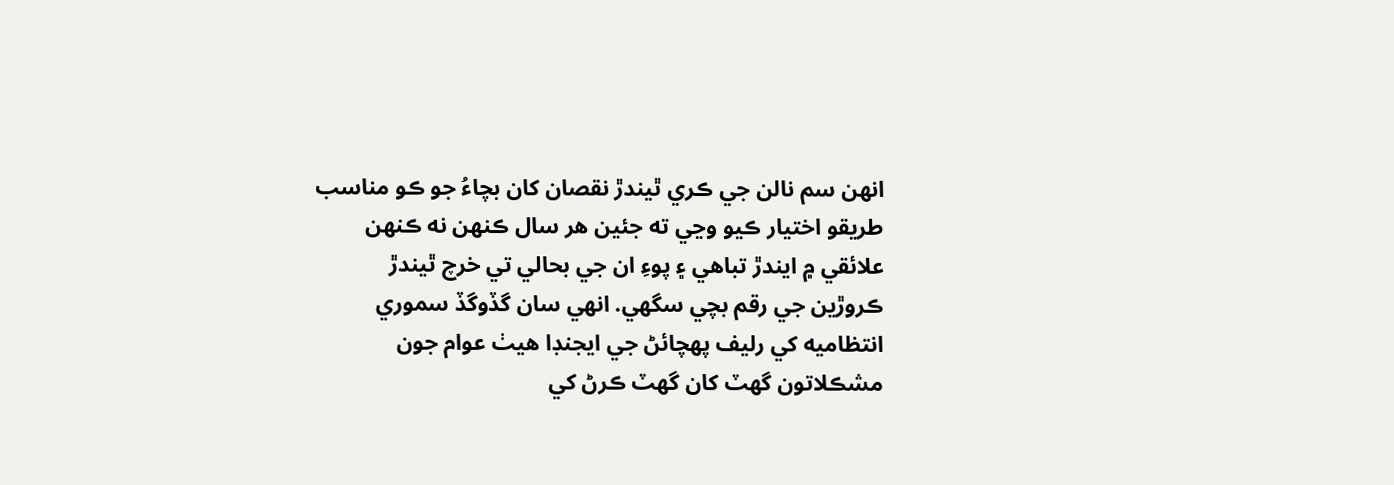انهن سم نالن جي ڪري ٿيندڙ نقصان کان بچاءُ جو ڪو مناسب طريقو اختيار ڪيو وڃي ته جئين هر سال ڪنهن نه ڪنهن علائقي ۾ ايندڙ تباهي ۽ پوءِ ان جي بحالي تي خرچ ٿيندڙ ڪروڙين جي رقم بچي سگھي. انهي سان گڏوگڏ سموري انتظاميه کي رليف پهچائڻ جي ايجنڊا هيٺ عوام جون مشڪلاتون گھٽ کان گھٽ ڪرڻ کي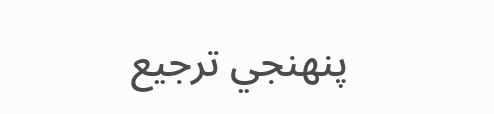پنهنجي ترجيع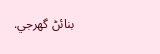بنائڻ گھرجي.